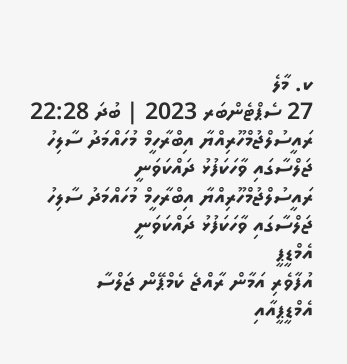ކ. މާލެ
27 ސެޕްޓެންބަރ 2023 | ބުދަ 22:28
ރައީސުލްޖުމްހޫރިއްޔާ އިބްރާހީމް މުހައްމަދު ސާލިހު ޖަލްސާގައި ވާހަކަފުޅު ދައްކަވަނީ
ރައީސުލްޖުމްހޫރިއްޔާ އިބްރާހީމް މުހައްމަދު ސާލިހު ޖަލްސާގައި ވާހަކަފުޅު ދައްކަވަނީ
އެމްޑީޕީ
އުފާވެރި އަމާން ރާއްޖެ ކެމްޕޭން ޖަލްސާ
އެމްޑީޕީއާއި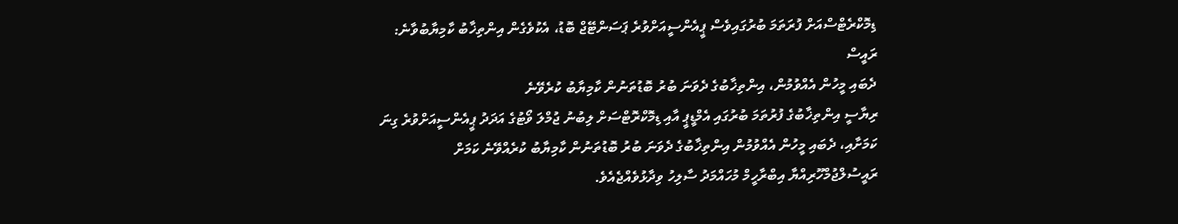ޑިމޮކްރެޓްސްއަށް ފުރަތަމަ ބުރުގައިވެސް ޕީއެންސީއަށްވުރެ ޕަސަންޓޭޖް ބޮޑު، އެކުވެގެން އިންތިޚާބު ކާމިޔާބުވާނެ: ރައީސް
ދެބައި މީހުން އެއްވުމުން، އިންތިޚާބުގެ ދެވަނަ ބުރު ބޮޑުތަނުން ކާމިޔާބު ކުރެވޭނެ
ރިޔާސީ އިންތިޚާބުގެ ފުރުތަމަ ބުރުގައި އެމްޑީޕީ އާއި ޑިމޮކްރޮޓްސަށް ލިބުނު ޖުމްލަ ވޯޓުގެ އަދަދު ޕީއެންސީއަށްވުރެ ގިނަ ކަމަށާއި، ދެބައި މީހުން އެއްވުމުން އިންތިޚާބުގެ ދެވަނަ ބުރު ބޮޑުތަނުން ކާމިޔާބު ކުރެއްވޭނެ ކަމަށް ރައީސުލްޖުމްހޫރިއްޔާ އިބްރާހީމް މުހައްމަދު ސާލިހު ވިދާޅުވެއްޖެއެވެ.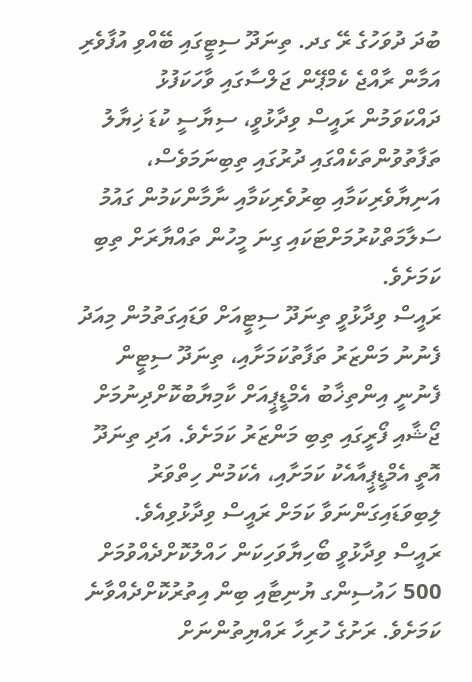ބުދަ ދުވަހުގެ ރޭ ގދ. ތިނަދޫ ސިޓީގައި ބޭއްވި އުފާވެރި އަމާން ރާއްޖެ ކެމްޕޭން ޖަލްސާގައި ވާހަކަފުޅު ދައްކަވަމުން ރައީސް ވިދާޅުވީ، ސިޔާސީ ކުޑަ ޚިޔާލު ތަފާތުވުންތަކެއްގައި ދުރުގައި ތިބިނަމަވެސް، އަނިޔާވެރިކަމާއި ބިރުވެރިކަމާއި ނާމާންކަމުން ގައުމު ސަލާމަތްކުރުމަށްޓަކައި ގިނަ މީހުން ތައްޔާރަށް ތިބި ކަމަށެވެ.
ރައީސް ވިދާޅުވީ ތިނަދޫ ސިޓީއަށް ވަޑައިގަތުމުން މިއަދު ފެނުނު މަންޒަރު ތަފާތުކަމަށާއި، ތިނަދޫ ސިޓީން ފެނުނީ އިންތިޚާބު އެމްޑީޕީއަށް ކާމިޔާބުކޮށްދިނުމަށް ޖޯޝާއި ފޯރީގައި ތިބި މަންޒަރު ކަމަށެވެ. އަދި ތިނަދޫ އޮތީ އެމްޑީޕީއާއެކު ކަމަށާއި، އެކަމުން ހިތްވަރު ލިބިވަޑައިގަންނަވާ ކަމަށް ރައީސް ވިދާޅުވިއެވެ.
ރައީސް ވިދާޅުވީ ބޯހިޔާވަހިކަން ހައްލުކޮށްދެއްވުމަށް 500 ހައުސިންގ ޔުނިޓާއި ބިން އިތުރުކޮށްދެއްވާނެ ކަމަށެވެ. ރަށުގެ ހުރިހާ ރައްޔިތުންނަށް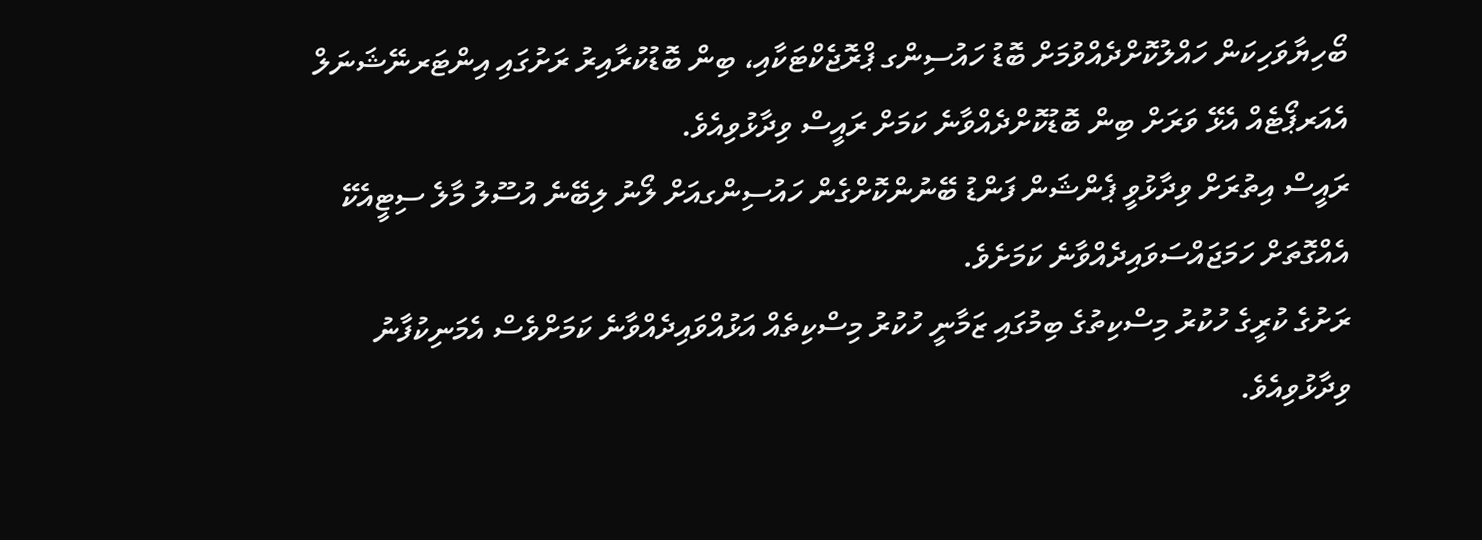ބޯހިޔާވަހިކަން ހައްލުކޮށްދެއްވުމަށް ބޮޑު ހައުސިންގ ޕްރޮޖެކްޓަކާއި، ބިން ބޮޑުކުރާއިރު ރަށުގައި އިންޓަރނޭޝަނަލް އެއަރޕޯޓެއް އެޅޭ ވަރަށް ބިން ބޮޑުކޮށްދެއްވާނެ ކަމަށް ރައީސް ވިދާޅުވިއެވެ.
ރައީސް އިތުރަށް ވިދާޅުވީ ޕެންޝަން ފަންޑު ބޭނުންކޮށްގެން ހައުސިންގއަށް ލޯނު ލިބޭނެ އުސޫލު މާލެ ސިޓީއެކޭ އެއްގޮތަށް ހަމަޖައްސަވައިދެއްވާނެ ކަމަށެވެ.
ރަށުގެ ކުރީގެ ހުކުރު މިސްކިތުގެ ބިމުގައި ޒަމާނީ ހުކުރު މިސްކިތެއް އަޅުއްވައިދެއްވާނެ ކަމަށްވެސް އެމަނިކުފާނު ވިދާޅުވިއެވެ.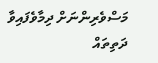މަސްވެރިންނަށް ދިމާވެފައިވާ ދަތިތައް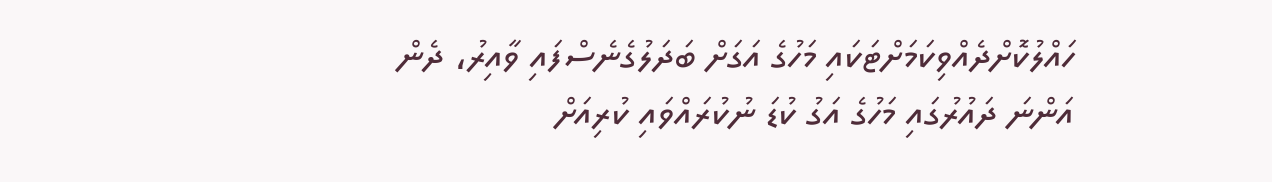ހައްލުކޮށްދެއްވިކަމަށްޓަކައި މަހުގެ އަގަށް ބަދަލުގެނެސްފައި ވާއިރު، ދެން އަންނަ ދައުރުގައި މަހުގެ އަގު ކުޑަ ނުކުރައްވައި ކުރިއަށް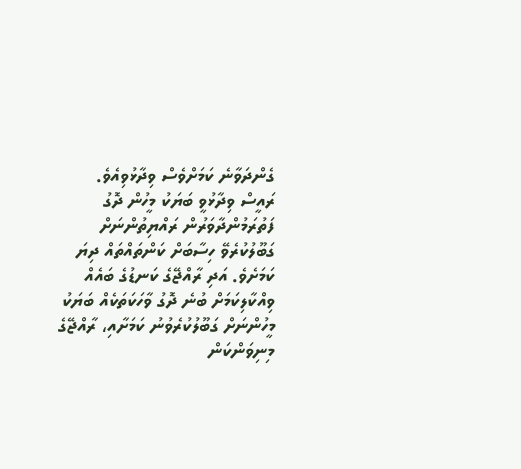ގެންދަވާނެ ކަމަށްވެސް ވިދާޅުވިއެވެ.
ރައީސް ވިދާޅުވީ ބަޔަކު މީހުން ދޮގު ފަތުރަމުންދާވަރުން ރައްޔިތުންނަށް ގަބޫލުކުރެވޭ ހިސާބަށް ކަންތައްތައް ދިޔަ ކަމަށެވެ. އަދި ރާއްޖޭގެ ކަނޑުގެ ބައެއް ވިއްކާލިކަމަށް ބުނެ ދޮގު ވާހަކަތަކެއް ބަޔަކު މީހުންނަށް ގަބޫލުކުރެވުނު ކަމަށާއި، ރާއްޖޭގެ މިނިވަންކަން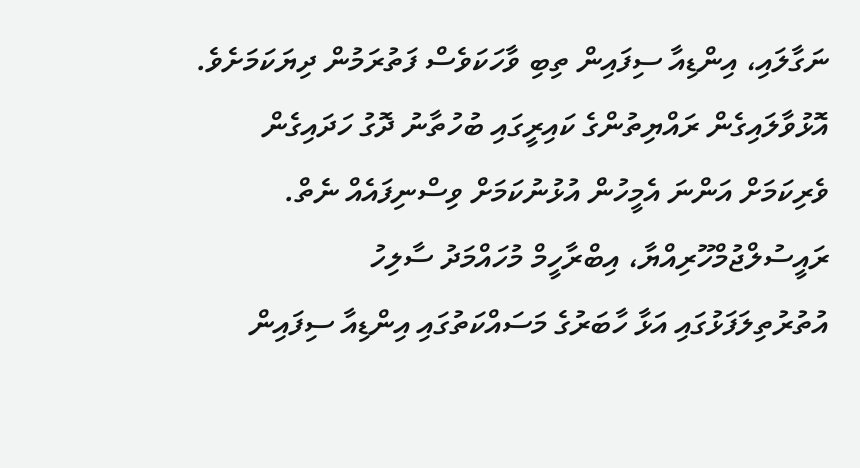ނަގާލައި، އިންޑިއާ ސިފައިން ތިބި ވާހަކަވެސް ފަތުރަމުން ދިޔަކަމަށެވެ.
އޮޅުވާލައިގެން ރައްޔިތުންގެ ކައިރީގައި ބުހުތާނު ދޮގު ހަދައިގެން ވެރިކަމަށް އަންނަ އެމީހުން އުޅުނުކަމަށް ވިސްނިފައެއް ނެތް.
ރައީސުލްޖުމްހޫރިއްޔާ، އިބްރާހީމް މުހައްމަދު ސާލިހު
އުތުރުތިލަފަޅުގައި އަޅާ ހާބަރުގެ މަސައްކަތުގައި އިންޑިއާ ސިފައިން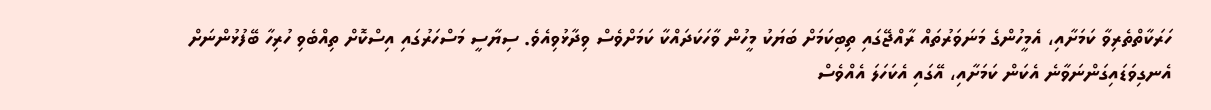ހަރަކާތްތެރިވާ ކަމަށާއި، އެމީހުންގެ މަނަވަރުތައް ރާއްޖޭގައި ތިބިކަމަށް ބަޔަކު މީހުން ވާހަކަދައްކާ ކަމަށްވެސް ވިދާޅުވިއެވެ. ސިޔާސީ މަސްހަރުގައި އިސްކޮށް ތިއްބެވި ހުރިހާ ބޭފުޅުންނަށް އެނގިވަޑައިގަންނަވާނެ އެކަން ކަމަށާއި، އޭގައި އެކަހަލަ އެއްވެސް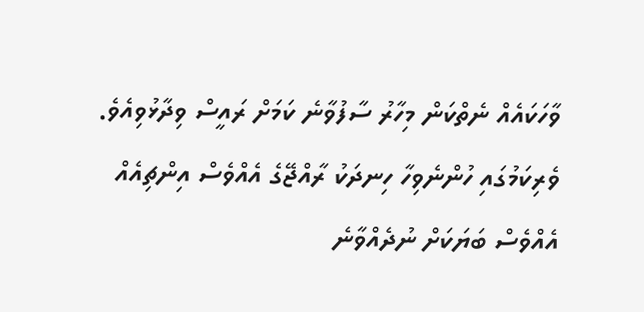ވާހަކައެއް ނެތްކަން މިހާރު ސާފުވާނެ ކަމަށް ރައީސް ވިދާޅުވިއެވެ. ވެރިކަމުގައި ހުންނެވިހާ ހިނދަކު ރާއްޖޭގެ އެއްވެސް އިންޗިއެއް އެއްވެސް ބަޔަކަށް ނުދެއްވާނެ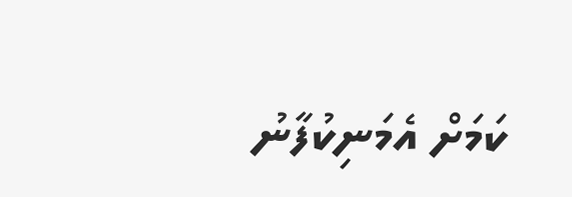ކަމަށް އެމަނިކުފާނު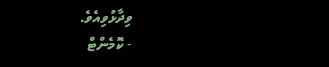ވިދާޅުވިއެވެ.
- ކޮމެންޓް